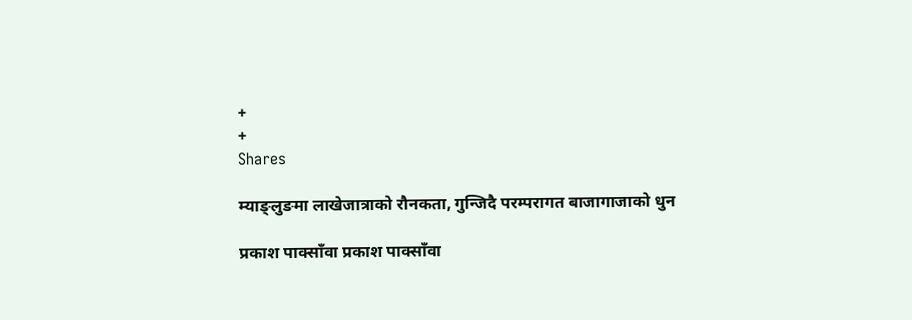+
+
Shares

म्याङ्लुङमा लाखेजात्राको रौनकता, गुन्जिदै परम्परागत बाजागाजाको धुन

प्रकाश पाक्साँवा प्रकाश पाक्साँवा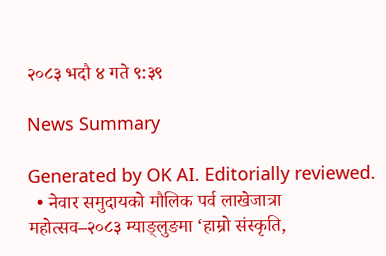२०८३ भदौ ४ गते ९:३९

News Summary

Generated by OK AI. Editorially reviewed.
  • नेवार समुदायको मौलिक पर्व लाखेजात्रा महोत्सव–२०८३ म्याङ्लुङमा ‘हाम्रो संस्कृति,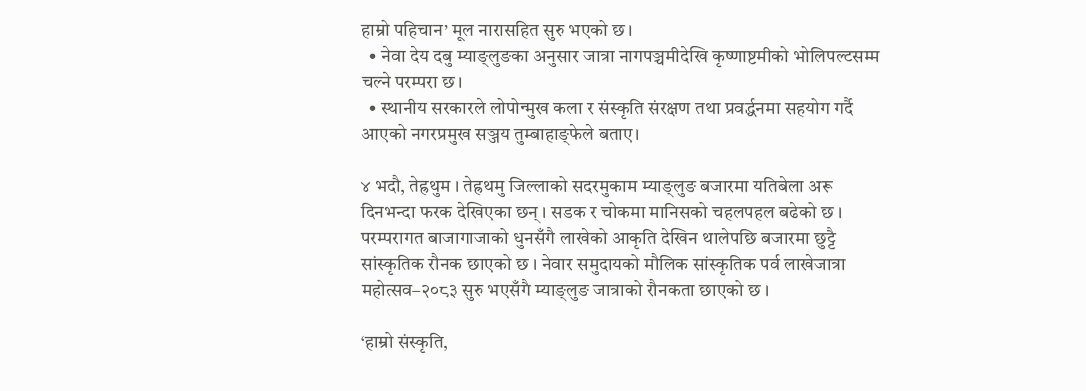हाम्रो पहिचान’ मूल नारासहित सुरु भएको छ।
  • नेवा देय दबु म्याङ्लुङका अनुसार जात्रा नागपञ्चमीदेखि कृष्णाष्टमीको भोलिपल्टसम्म चल्ने परम्परा छ।
  • स्थानीय सरकारले लोपोन्मुख कला र संस्कृति संरक्षण तथा प्रवर्द्धनमा सहयोग गर्दै आएको नगरप्रमुख सञ्जय तुम्बाहाङ्फेले बताए।

४ भदौ, तेह्रथुम । तेह्रथमु जिल्लाको सदरमुकाम म्याङ्लुङ बजारमा यतिबेला अरू दिनभन्दा फरक देखिएका छन् । सडक र चोकमा मानिसको चहलपहल बढेको छ । परम्परागत बाजागाजाको धुनसँगै लाखेको आकृति देखिन थालेपछि बजारमा छुट्टै सांस्कृतिक रौनक छाएको छ । नेवार समुदायको मौलिक सांस्कृतिक पर्व लाखेजात्रा महोत्सव–२०८३ सुरु भएसँगै म्याङ्लुङ जात्राको रौनकता छाएको छ ।

‘हाम्रो संस्कृति,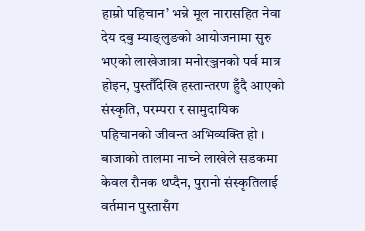हाम्रो पहिचान’ भन्ने मूल नारासहित नेवा देय दबु म्याङ्लुङको आयोजनामा सुरु भएको लाखेजात्रा मनोरञ्जनको पर्व मात्र होइन, पुस्तौँदेखि हस्तान्तरण हुँदै आएको संस्कृति, परम्परा र सामुदायिक पहिचानको जीवन्त अभिव्यक्ति हो । बाजाको तालमा नाच्ने लाखेले सडकमा केवल रौनक थप्दैन, पुरानो संस्कृतिलाई वर्तमान पुस्तासँग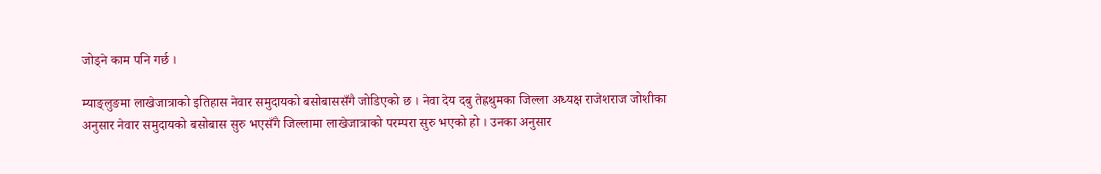जोड्ने काम पनि गर्छ ।

म्याङ्लुङमा लाखेजात्राको इतिहास नेवार समुदायको बसोबाससँगै जोडिएको छ । नेवा देय दबु तेह्रथुमका जिल्ला अध्यक्ष राजेशराज जोशीका अनुसार नेवार समुदायको बसोबास सुरु भएसँगै जिल्लामा लाखेजात्राको परम्परा सुरु भएको हो । उनका अनुसार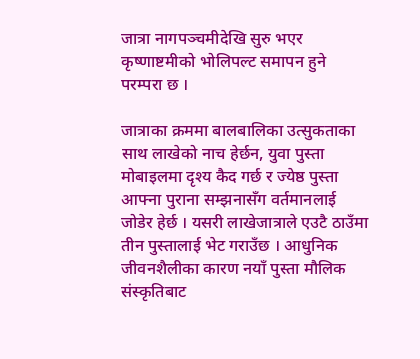जात्रा नागपञ्चमीदेखि सुरु भएर कृष्णाष्टमीको भोलिपल्ट समापन हुने परम्परा छ ।

जात्राका क्रममा बालबालिका उत्सुकताका साथ लाखेको नाच हेर्छन, युवा पुस्ता मोबाइलमा दृश्य कैद गर्छ र ज्येष्ठ पुस्ता आफ्ना पुराना सम्झनासँग वर्तमानलाई जोडेर हेर्छ । यसरी लाखेजात्राले एउटै ठाउँमा तीन पुस्तालाई भेट गराउँछ । आधुनिक जीवनशैलीका कारण नयाँ पुस्ता मौलिक संस्कृतिबाट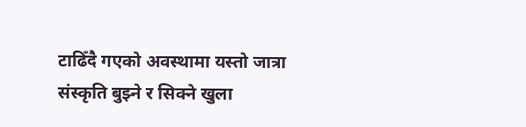टाढिँदै गएको अवस्थामा यस्तो जात्रा संस्कृति बुझ्ने र सिक्ने खुला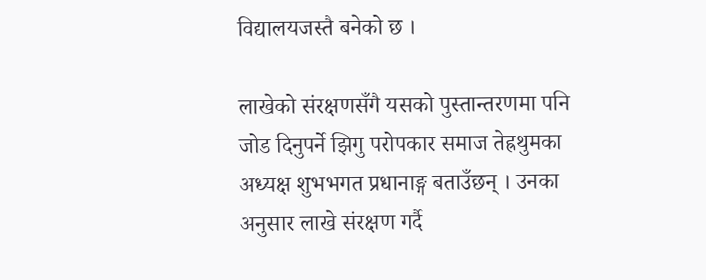विद्यालयजस्तै बनेको छ ।

लाखेको संरक्षणसँगै यसको पुस्तान्तरणमा पनि जोड दिनुपर्ने झिगु परोपकार समाज तेह्रथुमका अध्यक्ष शुभभगत प्रधानाङ्ग बताउँछन् । उनका अनुसार लाखे संरक्षण गर्दै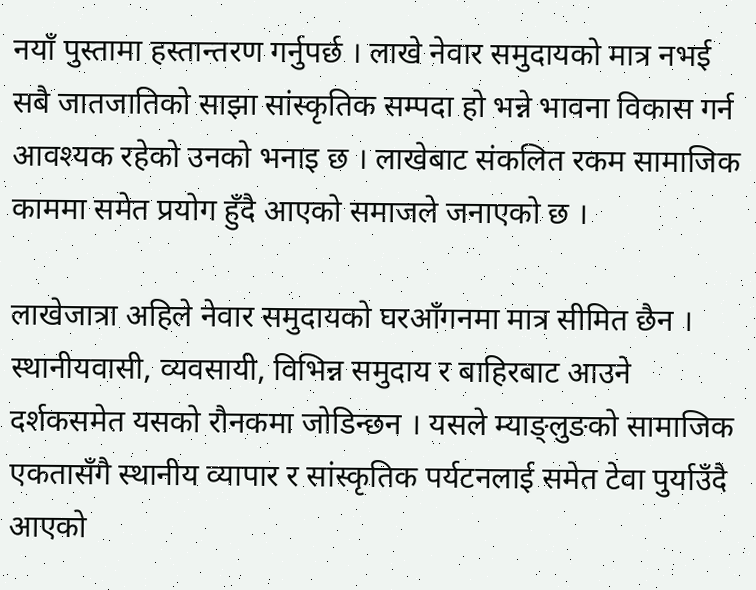नयाँ पुस्तामा हस्तान्तरण गर्नुपर्छ । लाखे नेवार समुदायको मात्र नभई सबै जातजातिको साझा सांस्कृतिक सम्पदा हो भन्ने भावना विकास गर्न आवश्यक रहेको उनको भनाइ छ । लाखेबाट संकलित रकम सामाजिक काममा समेत प्रयोग हुँदै आएको समाजले जनाएको छ ।

लाखेजात्रा अहिले नेवार समुदायको घरआँगनमा मात्र सीमित छैन । स्थानीयवासी, व्यवसायी, विभिन्न समुदाय र बाहिरबाट आउने दर्शकसमेत यसको रौनकमा जोडिन्छन । यसले म्याङ्लुङको सामाजिक एकतासँगै स्थानीय व्यापार र सांस्कृतिक पर्यटनलाई समेत टेवा पु‍र्याउँदै आएको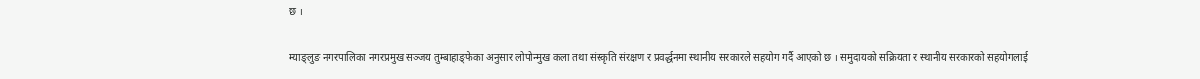छ ।

म्याङ्लुङ नगरपालिका नगरप्रमुख सञ्जय तुम्बाहाङ्फेका अनुसार लोपोन्मुख कला तथा संस्कृति संरक्षण र प्रवर्द्धनमा स्थानीय सरकारले सहयोग गर्दै आएको छ । समुदायको सक्रियता र स्थानीय सरकारको सहयोगलाई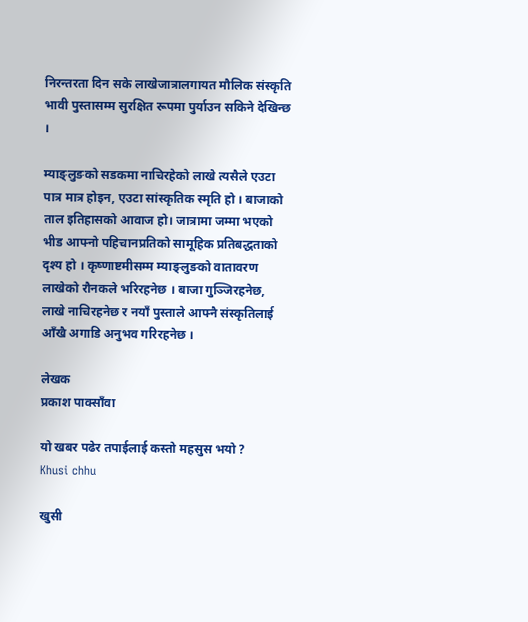निरन्तरता दिन सके लाखेजात्रालगायत मौलिक संस्कृति भावी पुस्तासम्म सुरक्षित रूपमा पु‍र्याउन सकिने देखिन्छ ।

म्याङ्लुङको सडकमा नाचिरहेको लाखे त्यसैले एउटा पात्र मात्र होइन, एउटा सांस्कृतिक स्मृति हो । बाजाको ताल इतिहासको आवाज हो। जात्रामा जम्मा भएको भीड आफ्नो पहिचानप्रतिको सामूहिक प्रतिबद्धताको दृश्य हो । कृष्णाष्टमीसम्म म्याङ्लुङको वातावरण लाखेको रौनकले भरिरहनेछ । बाजा गुञ्जिरहनेछ, लाखे नाचिरहनेछ र नयाँ पुस्ताले आफ्नै संस्कृतिलाई आँखै अगाडि अनुभव गरिरहनेछ ।

लेखक
प्रकाश पाक्साँवा

यो खबर पढेर तपाईलाई कस्तो महसुस भयो ?
Khusi chhu

खुसी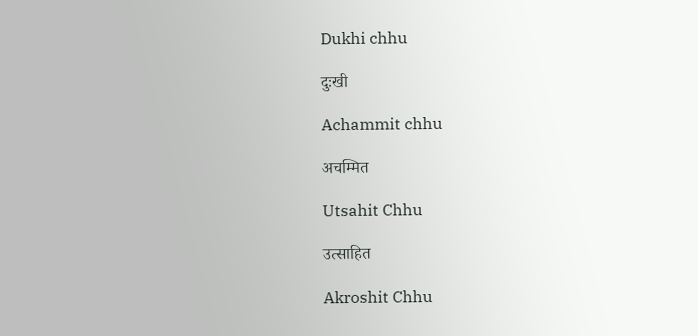Dukhi chhu

दुःखी

Achammit chhu

अचम्मित

Utsahit Chhu

उत्साहित

Akroshit Chhu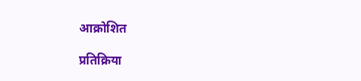आक्रोशित

प्रतिक्रिया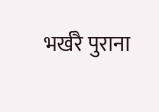भर्खरै पुराना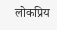लोकप्रिय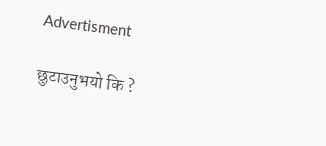Advertisment

छुटाउनुभयो कि ?